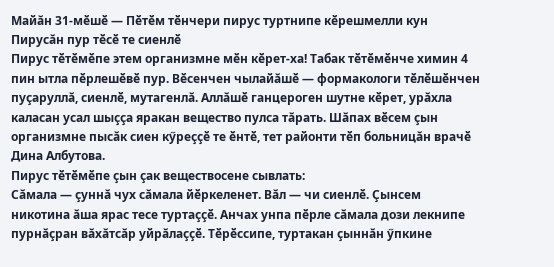Майăн 31-мӗшӗ — Пӗтӗм тӗнчери пирус туртнипе кӗрешмелли кун
Пирусăн пур тӗсӗ те сиенлӗ
Пирус тӗтӗмӗпе этем организмне мӗн кӗрет-ха! Табак тӗтӗмӗнче химин 4 пин ытла пӗрлешӗвӗ пур. Вӗсенчен чылайăшӗ — формакологи тӗлӗшӗнчен пуçаруллă, сиенлӗ, мутагенлă. Аллăшӗ ганцероген шутне кӗрет, урăхла каласан усал шыççа яракан вещество пулса тăрать. Шăпах вӗсем çын организмне пысăк сиен кӳреççӗ те ӗнтӗ, тет районти тӗп больницăн врачӗ Дина Албутова.
Пирус тӗтӗмӗпе çын çак веществосене сывлать:
Сăмала — çуннă чух сăмала йӗркеленет. Вăл — чи сиенлӗ. Çынсем никотина ăша ярас тесе туртаççӗ. Анчах унпа пӗрле сăмала дози лекнипе пурнăçран вăхăтсăр уйрăлаççӗ. Тӗрӗссипе, туртакан çыннăн ӳпкине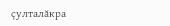çулталăкра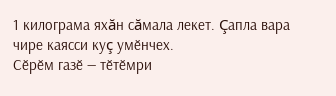1 килограма яхăн сăмала лекет. Çапла вара чире каясси куç умӗнчех.
Сӗрӗм газӗ — тӗтӗмри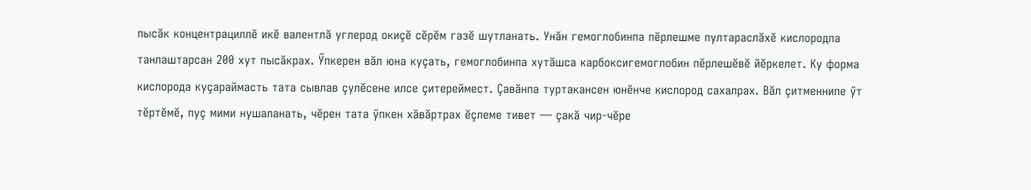пысăк концентрациллӗ икӗ валентлă углерод окиçӗ сӗрӗм газӗ шутланать. Унăн гемоглобинпа пӗрлешме пултараслăхӗ кислородпа танлаштарсан 200 хут пысăкрах. Ӳпкерен вăл юна куçать, гемоглобинпа хутăшса карбоксигемоглобин пӗрлешӗвӗ йӗркелет. Ку форма кислорода куçараймасть тата сывлав çулӗсене илсе çитереймест. Çавăнпа туртакансен юнӗнче кислород сахалрах. Вăл çитменнипе ӳт тӗртӗмӗ, пуç мими нушаланать, чӗрен тата ӳпкен хăвăртрах ӗçлеме тивет — çакă чир-чӗре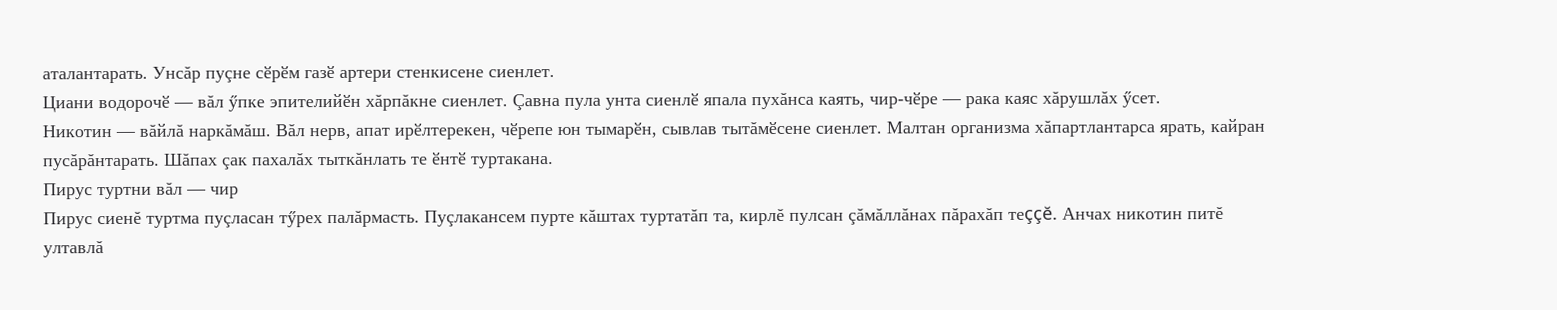аталантарать. Унсăр пуçне сӗрӗм газӗ артери стенкисене сиенлет.
Циани водорочӗ — вăл ӳпке эпителийӗн хăрпăкне сиенлет. Çавна пула унта сиенлӗ япала пухăнса каять, чир-чӗре — рака каяс хăрушлăх ӳсет.
Никотин — вăйлă наркăмăш. Вăл нерв, апат ирӗлтерекен, чӗрепе юн тымарӗн, сывлав тытăмӗсене сиенлет. Малтан организма хăпартлантарса ярать, кайран пусăрăнтарать. Шăпах çак пахалăх тыткăнлать те ӗнтӗ туртакана.
Пирус туртни вăл — чир
Пирус сиенĕ туртма пуçласан тӳрех палăрмасть. Пуçлакансем пурте кăштах туртатăп та, кирлĕ пулсан çăмăллăнах пăрахăп теççĕ. Анчах никотин питĕ ултавлă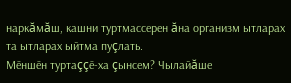наркăмăш, кашни туртмассерен ăна организм ытларах та ытларах ыйтма пуçлать.
Мӗншӗн туртаççӗ-ха çынсем? Чылайăшe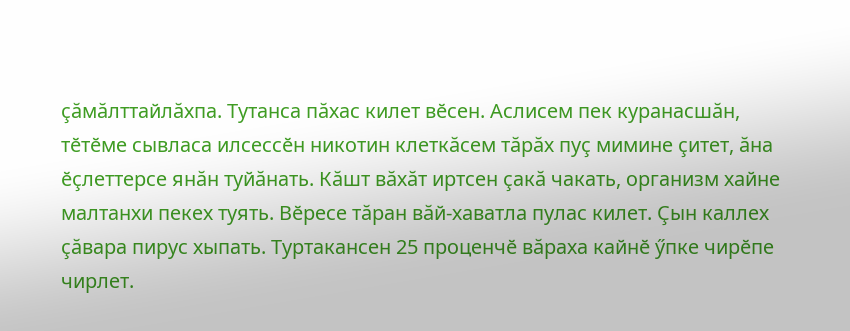çăмăлттайлăхпа. Тутанса пăхас килет вӗсен. Аслисем пек курaнасшăн, тӗтӗме сывласа илсессӗн никотин клеткăсем тăрăх пуç мимине çитет, ăна ӗçлеттерсе янăн туйăнать. Кăшт вăхăт иртсен çакă чакать, организм хaйне малтанхи пекех туять. Вӗресе тăран вăй-хaватлa пулас килет. Çын каллех çăвара пирус хыпать. Туртакансен 25 проценчӗ вăраха кайнӗ ӳпке чирӗпе чирлет.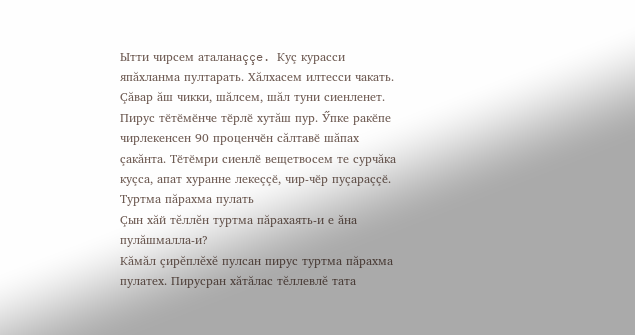Ытти чирсем аталанаççe. Куç курасси япăхланма пултарать. Хăлхасем илтесси чакать. Çăвар ăш чикки, шăлсем, шăл туни сиенленет. Пирус тӗтӗмӗнче тӗрлӗ хутăш пур. Ӳпке ракӗпе чирлекенсен 90 проценчӗн сăлтавӗ шăпах çакăнта. Тӗтӗмри сиенлӗ вещетвосем те сурчăка куçса, апат хуранне лекеççӗ, чир-чӗр пуçараççӗ.
Туртма пăрахма пулать
Çын хăй тĕллĕн туртма пăрахаять-и е ăна пулăшмалла-и?
Кăмăл çирĕплĕхĕ пулсан пирус туртма пăрахма пулатех. Пирусран хăтăлас тĕллевлĕ тата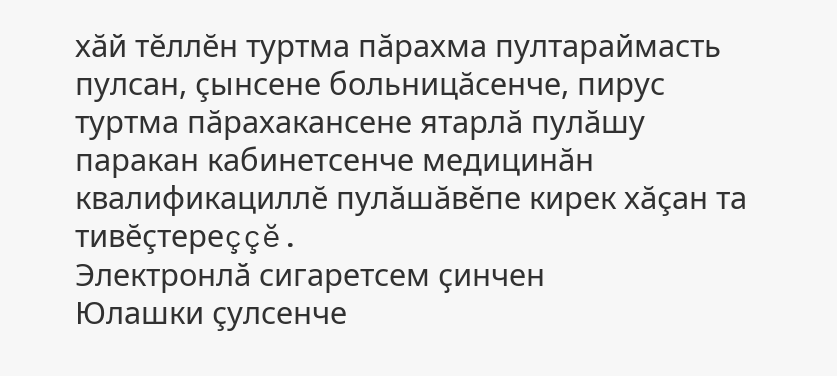хăй тĕллĕн туртма пăрахма пултараймасть пулсан, çынсене больницăсенче, пирус туртма пăрахакансене ятарлă пулăшу паракан кабинетсенче медицинăн квалификациллĕ пулăшăвĕпе кирек хăçан та тивĕçтереççĕ.
Электронлӑ сигаретсем ҫинчен
Юлашки çулсенче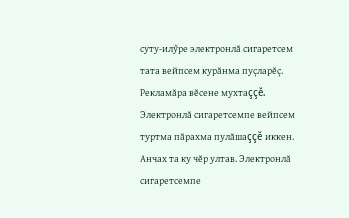суту-илӳре электронлă сигаретсем тата вейпсем курăнма пуçларĕç. Рекламăра вĕсене мухтаççĕ. Электронлă сигаретсемпе вейпсем туртма пăрахма пулăшаççĕ иккен. Анчах та ку чĕр ултав. Электронлă сигаретсемпе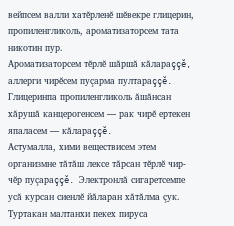вейпсем валли хатĕрленĕ шĕвекре глицерин, пропиленгликоль, ароматизаторсем тата никотин пур.
Ароматизаторсем тĕрлĕ шăршă кăлараççĕ, аллерги чирĕсем пуçарма пултараççĕ.
Глицеринпа пропиленгликоль ăшăнсан хăрушă канцерогенсем — рак чирĕ ертекен япаласем — кăлараççĕ.
Астумалла, хими веществисем этем организмне тăтăш лексе тăрсан тĕрлĕ чир-чĕр пуçараççĕ. Электронлă сигаретсемпе усă курсан сиенлĕ йăларан хăтăлма çук. Туртакан малтанхи пекех пируса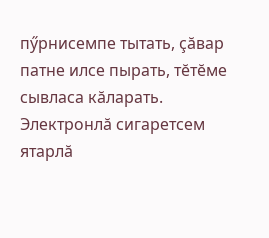пӳрнисемпе тытать, çăвар патне илсе пырать, тĕтĕме сывласа кăларать.
Электронлă сигаретсем ятарлă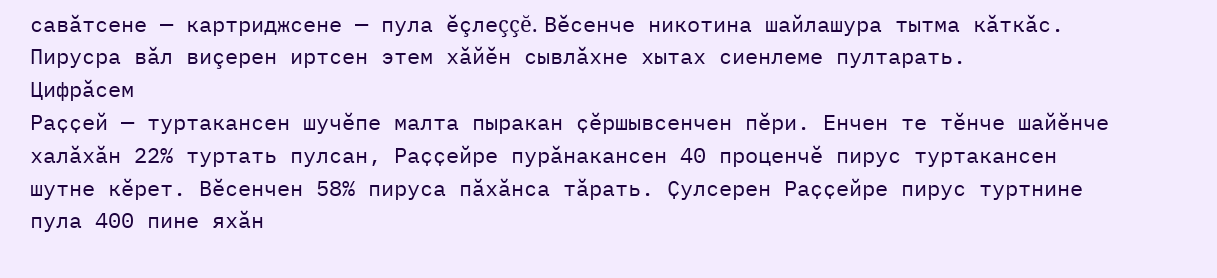савăтсене — картриджсене — пула ĕçлеççĕ. Вĕсенче никотина шайлашура тытма кăткăс. Пирусра вăл виçерен иртсен этем хăйĕн сывлăхне хытах сиенлеме пултарать.
Цифрăсем
Раҫҫей — туртакансен шучӗпе малта пыракан ҫӗршывсенчен пӗри. Енчен те тӗнче шайӗнче халӑхӑн 22% туртать пулсан, Раҫҫейре пурăнакансен 40 проценчӗ пирус туртакансен шутне кӗрет. Вӗсенчен 58% пируса пӑхӑнса тӑрать. Ҫулсерен Раҫҫейре пирус туртнине пула 400 пине яхӑн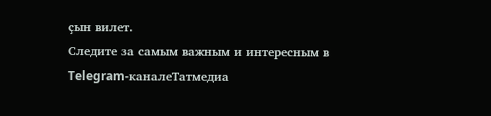ҫын вилет.
Следите за самым важным и интересным в Telegram-каналеТатмедиа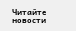Читайте новости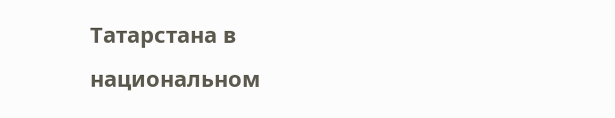Татарстана в национальном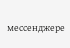мессенджере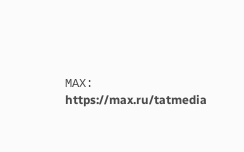MАХ: https://max.ru/tatmedia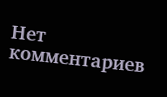Нет комментариев